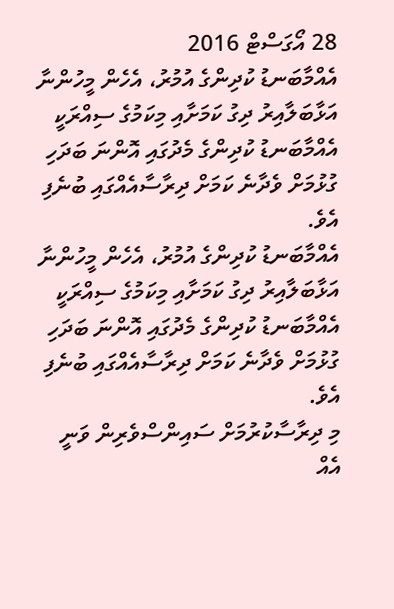28 އޯގަސްޓް 2016
އެއްމާބަނޑު ކުދިންގެ އުމުރު، އެހެން މީހުންނާ އަޅާބަލާއިރު ދިގު ކަމަށާއި މިކަމުގެ ސިއްރަކީ އެއްމާބަނޑު ކުދިންގެ މެދުގައި އޮންނަ ބަދަހި ގުޅުމަށް ވެދާނެ ކަމަށް ދިރާސާއެއްގައި ބުނެފި އެވެ.
އެއްމާބަނޑު ކުދިންގެ އުމުރު، އެހެން މީހުންނާ އަޅާބަލާއިރު ދިގު ކަމަށާއި މިކަމުގެ ސިއްރަކީ އެއްމާބަނޑު ކުދިންގެ މެދުގައި އޮންނަ ބަދަހި ގުޅުމަށް ވެދާނެ ކަމަށް ދިރާސާއެއްގައި ބުނެފި އެވެ.
މި ދިރާސާކުރުމަށް ސައިންސްވެރިން ވަނީ އެއް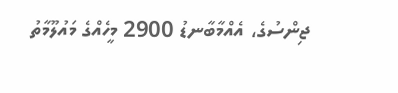ޖިންސުގެ، އެއްމާބާނޑު 2900 މީހެއްގެ މައުލޫމާތު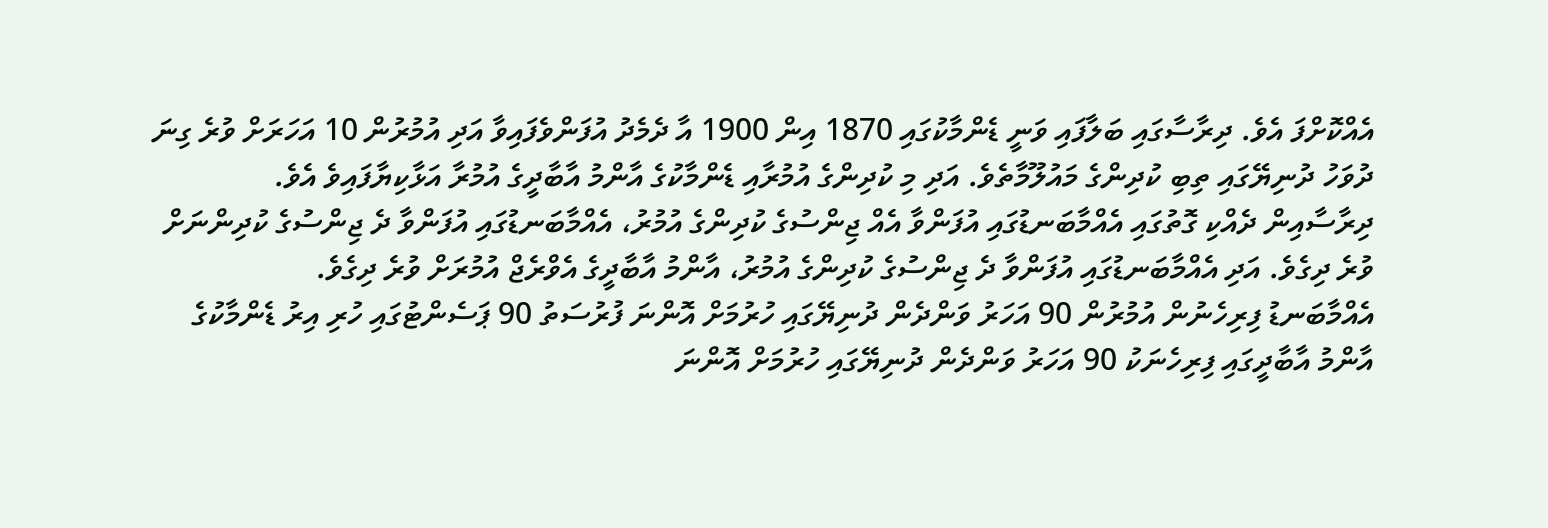އެއްކޮށްފަ އެވެ. ދިރާސާގައި ބަލާފައި ވަނީ ޑެންމާކުގައި 1870 އިން 1900 އާ ދެމެދު އުފަންވެފައިވާ އަދި އުމުރުން 10 އަހަރަށް ވުރެ ގިނަ ދުވަހު ދުނިޔޭގައި ތިބި ކުދިންގެ މައުލޫމާތެވެ. އަދި މި ކުދިންގެ އުމުރާއި ޑެންމާކުގެ އާންމު އާބާދީގެ އުމުރާ އަޅާކިޔާފައިވެ އެވެ.
ދިރާސާއިން ދެއްކި ގޮތުގައި އެއްމާބަނޑުގައި އުފަންވާ އެއް ޖިންސުގެ ކުދިންގެ އުމުރު، އެއްމާބަނޑުގައި އުފަންވާ ދެ ޖިންސުގެ ކުދިންނަށް ވުރެ ދިގެވެ. އަދި އެއްމާބަނޑުގައި އުފަންވާ ދެ ޖިންސުގެ ކުދިންގެ އުމުރު، އާންމު އާބާދީގެ އެވްރެޖް އުމުރަށް ވުރެ ދިގެވެ.
އެއްމާބަނޑު ފިރިހެނުން އުމުރުން 90 އަހަރު ވަންދެން ދުނިޔޭގައި ހުރުމަށް އޮންނަ ފުރުސަތު 90 ޕަސެންޓުގައި ހުރި އިރު ޑެންމާކުގެ އާންމު އާބާދީގައި ފިރިހެނަކު 90 އަހަރު ވަންދެން ދުނިޔޭގައި ހުރުމަށް އޮންނަ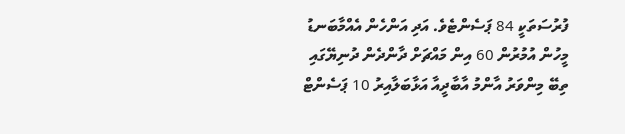ފުރުސަތަކީ 84 ޕަސެންޓެވެ. އަދި އަންހެން އެއްމާބަނޑު މީހުން އުމުރުން 60 އިން މައްޗަށް ދާންދެން ދުނިޔޭގައި ތިބޭ މިންވަރު އާންމު އާބާދީއާ އަޅާބަލާއިރު 10 ޕަސެންޓް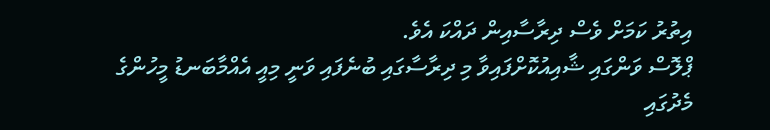އިތުރު ކަމަށް ވެސް ދިރާސާއިން ދައްކަ އެވެ.
ޕްލޮސް ވަންގައި ޝާއިއުކޮށްފައިވާ މި ދިރާސާގައި ބުނެފައި ވަނީ މިއީ އެއްމާބަނޑު މީހުންގެ މެދުގައި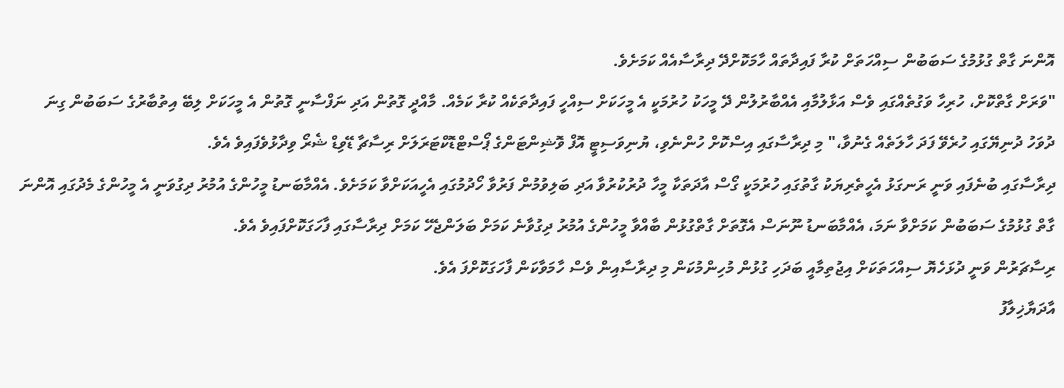އޮންނަ ގާތް ގުޅުމުގެ ސަބަބުން ސިއްހަތަށް ކުރާ ފައިދާތައް ހާމަކޮށްދޭ ދިރާސާއެއް ކަމަށެވެ.
"ވަރަށް ގާތްކޮށް، ހުރިހާ ވަގުތެއްގައި ވެސް އަޅާލުމާއި އެއްބާރުލުން ދޭ މީހަކު ހުރުމަކީ އެ މީހަކަށް ސިއްހީ ފައިދާތަކެއް ކުރާ ކަމެއް. މާއްދީ ގޮތުން އަދި ނަފްސާނީ ގޮތުން އެ މީހަކަށް ލިބޭ އިތުބާރުގެ ސަބަބުން ގިނަ ދުވަހު ދުނިޔޭގައި ހުރެވޭ ފަދަ ހާލަތެއް ގެނުވާ،" މި ދިރާސާގައި އިސްކޮށް ހުންނެވި، ޔުނިވަސިޓީ އޮފް ވޮޝިންޓަންގެ ޕޯސްޓްޑޮކްޓަރަލަށް ރިސާޗާ ޑޭވިޑް ޝެރޯ ވިދާޅުވެފައިވެ އެވެ.
ދިރާސާގައި ބުނެފައި ވަނީ ރަނގަޅު އެހީތެރިޔަކު ގާތުގައި ހުރުމަކީ ގޯސް އާދަތަކާ މީހާ ދުރުކުރުވާ އަދި ބަލިވުމުން ފަރުވާ ހޯދުމުގައި އެހީއަކަށްވާ ކަމަށެވެ. އެއްމާބަނޑު މީހުންގެ އުމުރު ދިގުވަނީ އެ މީހުންގެ މެދުގައި އޮންނަ ގާތް ގުޅުމުގެ ސަބަބުން ކަމަށްވާ ނަމަ، އެއްމާބަނޑު ނޫނަސް އެގޮތަށް ގާތްގުޅުން ބާއްވާ މީހުންގެ އުމުރު ދިގުވާނެ ކަމަށް ބަލަންޖެހޭ ކަމަށް ދިރާސާގައި ފާހަގަކޮށްފައިވެ އެވެ.
ރިސާޗަރުން ވަނީ ދުޅަހެޔޮ ސިއްހަތަކަށް އިޖުތިމާއީ ބަދަހި ގުޅުން މުހިންމުކަން މި ދިރާސާއިން ވެސް ހާމަވާކަން ފާހަގަކޮށްފަ އެވެ.
އާދަޔާޚިލާފު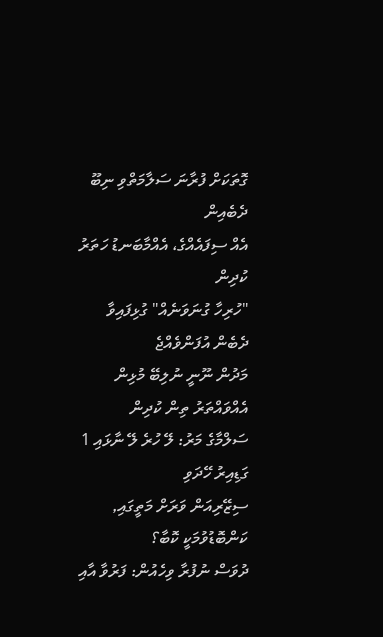ގޮތަކަށް ފުރާނަ ސަލާމަތްވި ނިބޫ ދެބެއިން
އެއް ސިފައެއްގެ، އެއްމާބަނޑު ހަތަރު ކުދިން
"ހުރިހާ ގުނަވަނެއް" ގުޅިފައިވާ ދެބެން އުފަންވެއްޖެ
މަދުން ނޫނީ ނުލިބޭ މުޅިން އެއްވައްތަރު ތިން ކުދިން
ސަލްމާގެ މަރު: ލޭ ހުރެ ލޭ ނާޅައި 1 ގަޑިއިރު ހޭދަވި
ސިޒޭރިއަން ވަރަށް މަތީގައި, ކަންބޮޑުވުމަކީ ކޮބާ؟
ދުވަސް ނުފުރާ ވިހެއުން: ފަރުވާ އާއި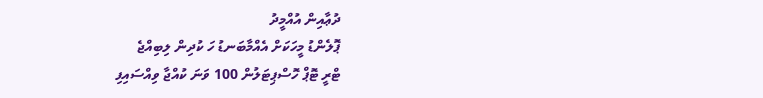ދުޢާއިން އުއްމީދު
ޕޮލެންޑު މީހަކަށް އެއްމާބަނޑު ހަ ކުދިން ލިބިއްޖެ
ޓްރީ ޓޮޕް ހޮސްޕިޓަލުން 100 ވަނަ ކުއްޖާ ވިއްސައިފި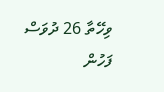ވިހޭތާ 26 ދުވަސް ފަހުން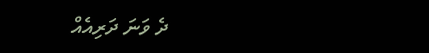ދެ ވަނަ ދަރިއެއް